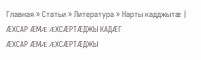Главная » Статьи » Литература » Нарты кадджытæ |
ÆХСАР ÆМÆ ÆХСÆРТÆДЖЫ КАДÆГ
ÆХСАР ÆМÆ ÆХСÆРТÆДЖЫ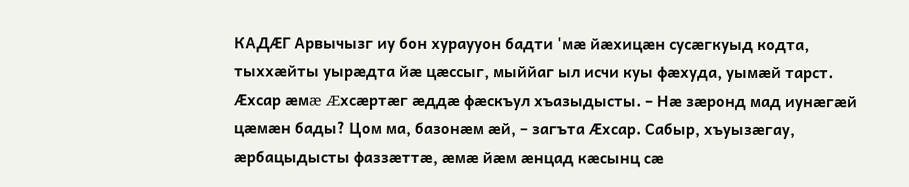КАДÆГ Арвычызг иу бон хураууон бадти 'мæ йæхицæн сусæгкуыд кодта, тыххæйты уырæдта йæ цæссыг, мыййаг ыл исчи куы фæхуда, уымæй тарст. Æхсар æмæ Æхсæртæг æддæ фæскъул хъазыдысты. – Нæ зæронд мад иунæгæй цæмæн бады? Цом ма, базонæм æй, – загъта Æхсар. Сабыр, хъуызæгау, æрбацыдысты фаззæттæ, æмæ йæм æнцад кæсынц сæ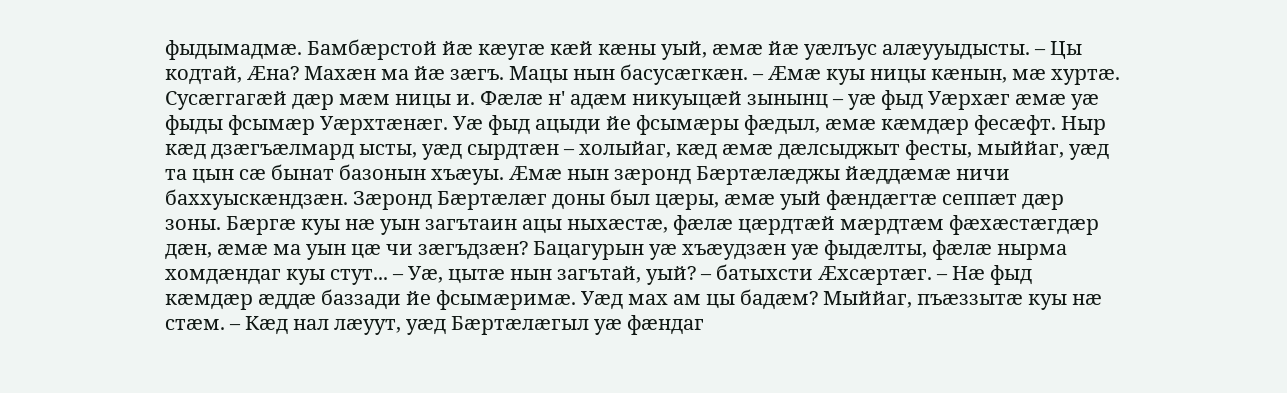фыдымадмæ. Бамбæрстой йæ кæугæ кæй кæны уый, æмæ йæ уæлъус алæууыдысты. – Цы кодтай, Æна? Махæн ма йæ зæгъ. Мацы нын басусæгкæн. – Æмæ куы ницы кæнын, мæ хуртæ. Сусæггагæй дæр мæм ницы и. Фæлæ н' адæм никуыцæй зынынц – уæ фыд Уæрхæг æмæ уæ фыды фсымæр Уæрхтæнæг. Уæ фыд ацыди йе фсымæры фæдыл, æмæ кæмдæр фесæфт. Ныр кæд дзæгъæлмард ысты, уæд сырдтæн – холыйаг, кæд æмæ дæлсыджыт фесты, мыййаг, уæд та цын сæ бынат базонын хъæуы. Æмæ нын зæронд Бæртæлæджы йæддæмæ ничи баххуыскæндзæн. Зæронд Бæртæлæг доны был цæры, æмæ уый фæндæгтæ сеппæт дæр зоны. Бæргæ куы нæ уын загътаин ацы ныхæстæ, фæлæ цæрдтæй мæрдтæм фæхæстæгдæр дæн, æмæ ма уын цæ чи зæгъдзæн? Бацагурын уæ хъæудзæн уæ фыдæлты, фæлæ нырма хомдæндаг куы стут... – Уæ, цытæ нын загътай, уый? – батыхсти Æхсæртæг. – Нæ фыд кæмдæр æддæ баззади йе фсымæримæ. Уæд мах ам цы бадæм? Мыййаг, пъæззытæ куы нæ стæм. – Кæд нал лæуут, уæд Бæртæлæгыл уæ фæндаг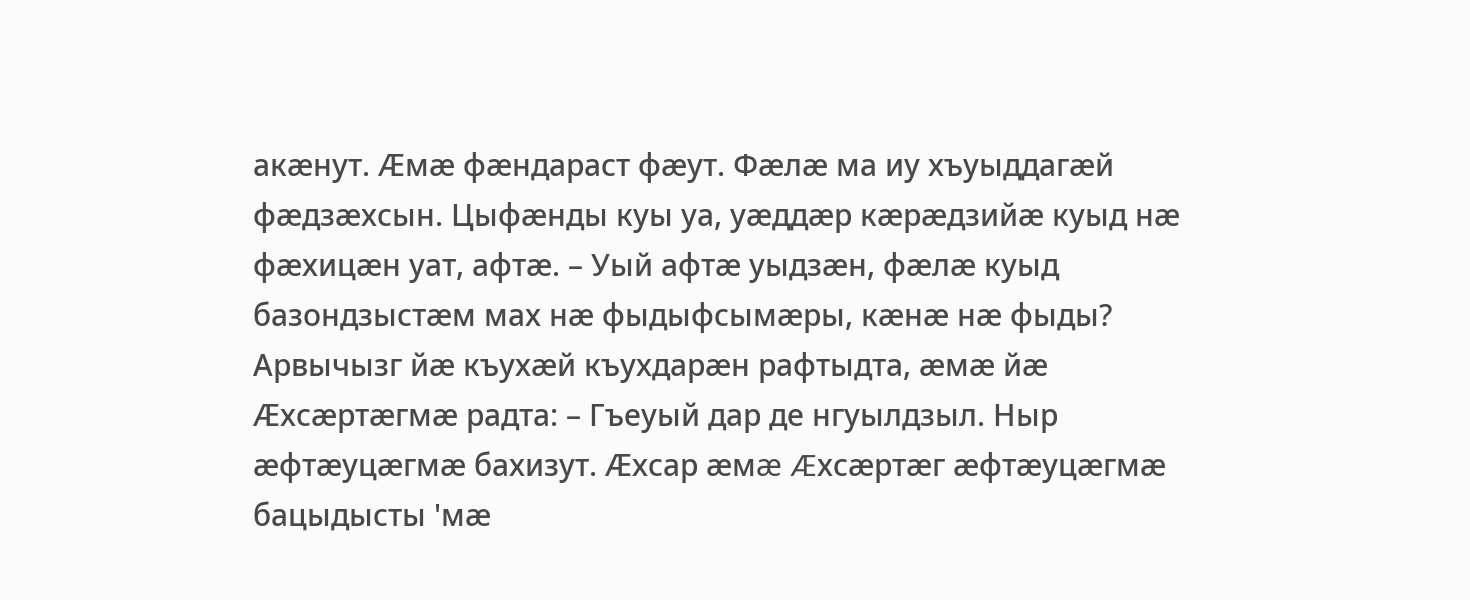акæнут. Æмæ фæндараст фæут. Фæлæ ма иу хъуыддагæй фæдзæхсын. Цыфæнды куы уа, уæддæр кæрæдзийæ куыд нæ фæхицæн уат, афтæ. – Уый афтæ уыдзæн, фæлæ куыд базондзыстæм мах нæ фыдыфсымæры, кæнæ нæ фыды? Арвычызг йæ къухæй къухдарæн рафтыдта, æмæ йæ Æхсæртæгмæ радта: – Гъеуый дар де нгуылдзыл. Ныр æфтæуцæгмæ бахизут. Æхсар æмæ Æхсæртæг æфтæуцæгмæ бацыдысты 'мæ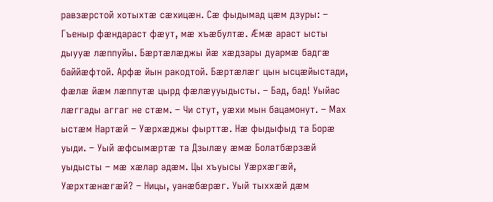равзæрстой хотыхтæ сæхицæн. Сæ фыдымад цæм дзуры: – Гъеныр фæндараст фæут, мæ хъæбултæ. Æмæ араст ысты дыууæ лæппуйы. Бæртæлæджы йæ хæдзары дуармæ бадгæ баййæфтой. Арфæ йын ракодтой. Бæртæлæг цын ысцæйыстади, фæлæ йæм лæппутæ цырд фæлæууыдысты. – Бад, бад! Уыйас лæггады аггаг не стæм. – Чи стут, уæхи мын бацамонут. – Мах ыстæм Нартæй – Уæрхæджы фырттæ. Нæ фыдыфыд та Борæ уыди. – Уый æфсымæртæ та Дзылæу æмæ Болатбæрзæй уыдысты – мæ хæлар адæм. Цы хъуысы Уæрхæгæй, Уæрхтæнæгæй? – Ницы, уанæбæрæг. Уый тыххæй дæм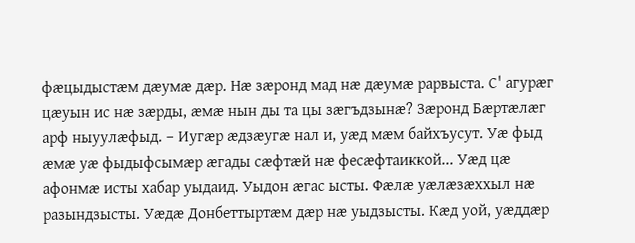фæцыдыстæм дæумæ дæр. Нæ зæронд мад нæ дæумæ рарвыста. С' агурæг цæуын ис нæ зæрды, æмæ нын ды та цы зæгъдзынæ? Зæронд Бæртæлæг арф ныуулæфыд. – Иугæр æдзæугæ нал и, уæд мæм байхъусут. Уæ фыд æмæ уæ фыдыфсымæр æгады сæфтæй нæ фесæфтаиккой... Уæд цæ афонмæ исты хабар уыдаид. Уыдон æгас ысты. Фæлæ уæлæзæххыл нæ разындзысты. Уæдæ Донбеттыртæм дæр нæ уыдзысты. Кæд уой, уæддæр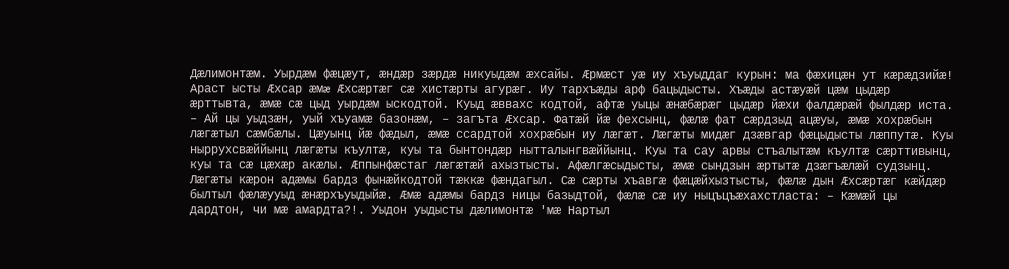Дæлимонтæм. Уырдæм фæцæут, æндæр зæрдæ никуыдæм æхсайы. Æрмæст уæ иу хъуыддаг курын: ма фæхицæн ут кæрæдзийæ! Араст ысты Æхсар æмæ Æхсæртæг сæ хистæрты агурæг. Иу тархъæды арф бацыдысты. Хъæды астæуæй цæм цыдæр æрттывта, æмæ сæ цыд уырдæм ыскодтой. Куыд æввахс кодтой, афтæ уыцы æнæбæрæг цыдæр йæхи фалдæрæй фылдæр иста. – Ай цы уыдзæн, уый хъуамæ базонæм, – загъта Æхсар. Фатæй йæ фехсынц, фæлæ фат сæрдзыд ацæуы, æмæ хохрæбын лæгæтыл сæмбæлы. Цæуынц йæ фæдыл, æмæ ссардтой хохрæбын иу лæгæт. Лæгæты мидæг дзæвгар фæцыдысты лæппутæ. Куы ныррухсвæййынц лæгæты къултæ, куы та бынтондæр нытталынгвæййынц. Куы та сау арвы стъалытæм къултæ сæрттивынц, куы та сæ цæхæр акæлы. Æппынфæстаг лæгæтæй ахызтысты. Афæлгæсыдысты, æмæ сындзын æртытæ дзæгъæлæй судзынц. Лæгæты кæрон адæмы бардз фынæйкодтой тæккæ фæндагыл. Сæ сæрты хъавгæ фæцæйхызтысты, фæлæ дын Æхсæртæг кæйдæр былтыл фæлæууыд æнæрхъуыдыйæ. Æмæ адæмы бардз ницы базыдтой, фæлæ сæ иу ныцъцъæхахстласта: – Кæмæй цы дардтон, чи мæ амардта?!. Уыдон уыдысты дæлимонтæ 'мæ Нартыл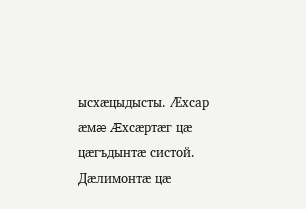ысхæцыдысты. Æхсар æмæ Æхсæртæг цæ цæгъдынтæ систой. Дæлимонтæ цæ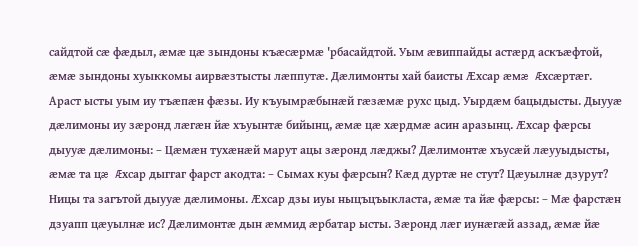сайдтой сæ фæдыл, æмæ цæ зындоны къæсæрмæ 'рбасайдтой. Уым æвиппайды астæрд аскъæфтой, æмæ зындоны хуыккомы аирвæзтысты лæппутæ. Дæлимонты хай баисты Æхсар æмæ Æхсæртæг. Араст ысты уым иу тъæпæн фæзы. Иу къуымрæбынæй гæзæмæ рухс цыд. Уырдæм бацыдысты. Дыууæ дæлимоны иу зæронд лæгæн йæ хъуынтæ бийынц, æмæ цæ хæрдмæ асин аразынц. Æхсар фæрсы дыууæ дæлимоны: – Цæмæн тухæнæй марут ацы зæронд лæджы? Дæлимонтæ хъусæй лæууыдысты, æмæ та цæ Æхсар дыггаг фарст акодта: – Сымах куы фæрсын? Кæд дуртæ не стут? Цæуылнæ дзурут? Ницы та загътой дыууæ дæлимоны. Æхсар дзы иуы ныцъцъыкласта, æмæ та йæ фæрсы: – Мæ фарстæн дзуапп цæуылнæ ис? Дæлимонтæ дын æммид æрбатар ысты. Зæронд лæг иунæгæй аззад, æмæ йæ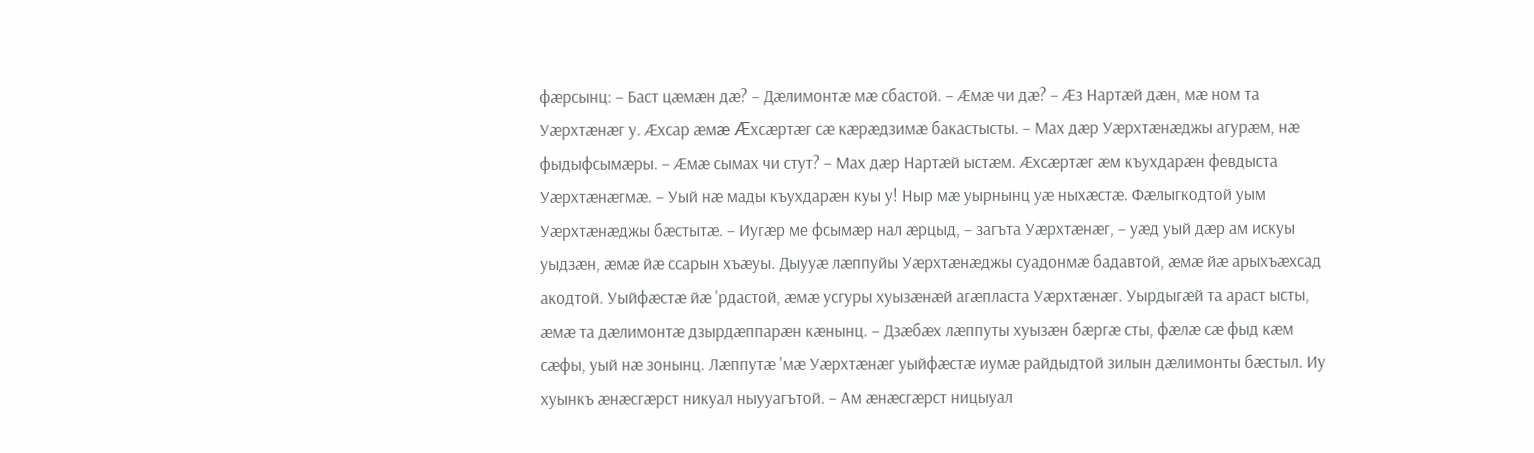фæрсынц: – Баст цæмæн дæ? – Дæлимонтæ мæ сбастой. – Æмæ чи дæ? – Æз Нартæй дæн, мæ ном та Уæрхтæнæг у. Æхсар æмæ Æхсæртæг сæ кæрæдзимæ бакастысты. – Мах дæр Уæрхтæнæджы агурæм, нæ фыдыфсымæры. – Æмæ сымах чи стут? – Мах дæр Нартæй ыстæм. Æхсæртæг æм къухдарæн февдыста Уæрхтæнæгмæ. – Уый нæ мады къухдарæн куы у! Ныр мæ уырнынц уæ ныхæстæ. Фæлыгкодтой уым Уæрхтæнæджы бæстытæ. – Иугæр ме фсымæр нал æрцыд, – загъта Уæрхтæнæг, – уæд уый дæр ам искуы уыдзæн, æмæ йæ ссарын хъæуы. Дыууæ лæппуйы Уæрхтæнæджы суадонмæ бадавтой, æмæ йæ арыхъæхсад акодтой. Уыйфæстæ йæ 'рдастой, æмæ усгуры хуызæнæй агæпласта Уæрхтæнæг. Уырдыгæй та араст ысты, æмæ та дæлимонтæ дзырдæппарæн кæнынц. – Дзæбæх лæппуты хуызæн бæргæ сты, фæлæ сæ фыд кæм сæфы, уый нæ зонынц. Лæппутæ 'мæ Уæрхтæнæг уыйфæстæ иумæ райдыдтой зилын дæлимонты бæстыл. Иу хуынкъ æнæсгæрст никуал ныууагътой. – Ам æнæсгæрст ницыуал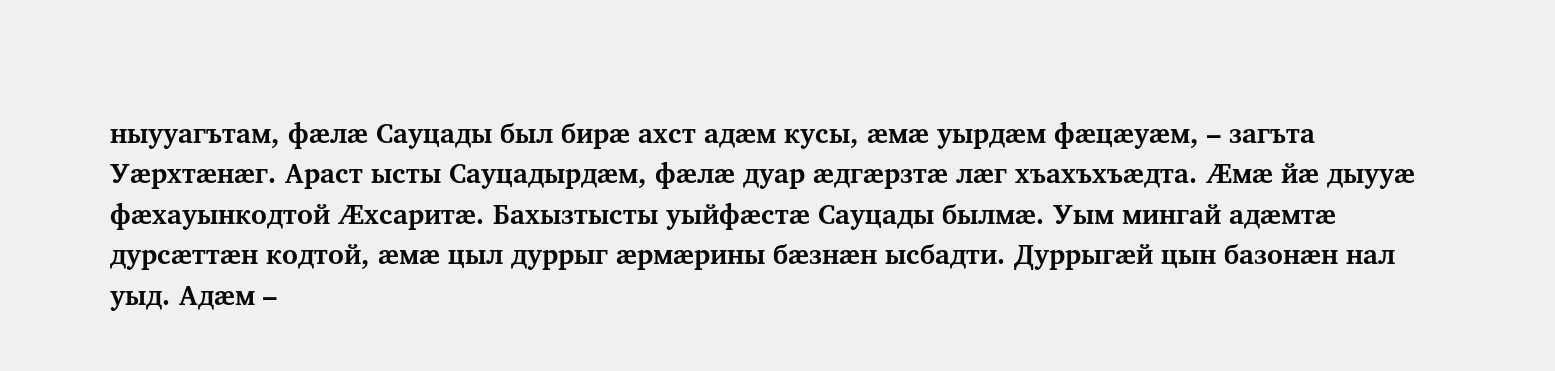ныууагътам, фæлæ Сауцады был бирæ ахст адæм кусы, æмæ уырдæм фæцæуæм, – загъта Уæрхтæнæг. Араст ысты Сауцадырдæм, фæлæ дуар æдгæрзтæ лæг хъахъхъæдта. Æмæ йæ дыууæ фæхауынкодтой Æхсаритæ. Бахызтысты уыйфæстæ Сауцады былмæ. Уым мингай адæмтæ дурсæттæн кодтой, æмæ цыл дуррыг æрмæрины бæзнæн ысбадти. Дуррыгæй цын базонæн нал уыд. Адæм –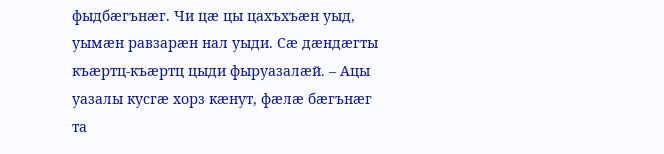фыдбæгънæг. Чи цæ цы цахъхъæн уыд, уымæн равзарæн нал уыди. Сæ дæндæгты къæртц-къæртц цыди фыруазалæй. – Ацы уазалы кусгæ хорз кæнут, фæлæ бæгънæг та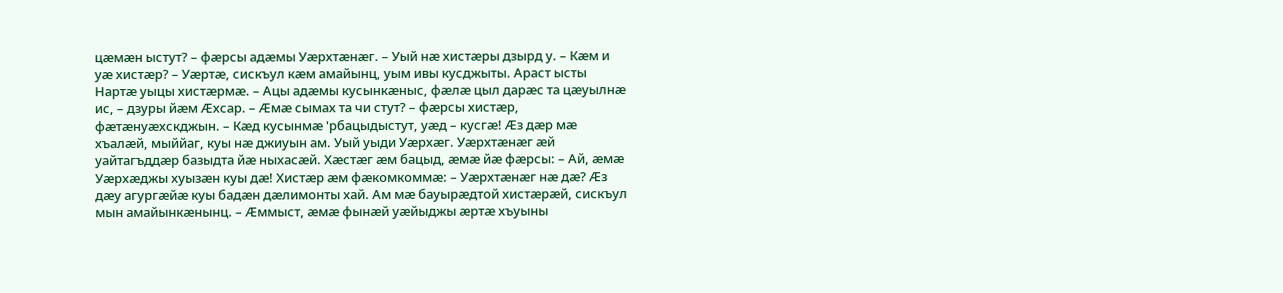цæмæн ыстут? – фæрсы адæмы Уæрхтæнæг. – Уый нæ хистæры дзырд у. – Кæм и уæ хистæр? – Уæртæ, сискъул кæм амайынц, уым ивы кусджыты. Араст ысты Нартæ уыцы хистæрмæ. – Ацы адæмы кусынкæныс, фæлæ цыл дарæс та цæуылнæ ис, – дзуры йæм Æхсар. – Æмæ сымах та чи стут? – фæрсы хистæр, фæтæнуæхскджын. – Кæд кусынмæ 'рбацыдыстут, уæд – кусгæ! Æз дæр мæ хъалæй, мыййаг, куы нæ джиуын ам. Уый уыди Уæрхæг. Уæрхтæнæг æй уайтагъддæр базыдта йæ ныхасæй. Хæстæг æм бацыд, æмæ йæ фæрсы: – Ай, æмæ Уæрхæджы хуызæн куы дæ! Хистæр æм фæкомкоммæ: – Уæрхтæнæг нæ дæ? Æз дæу агургæйæ куы бадæн дæлимонты хай. Ам мæ бауырæдтой хистæрæй, сискъул мын амайынкæнынц. – Æммыст, æмæ фынæй уæйыджы æртæ хъуыны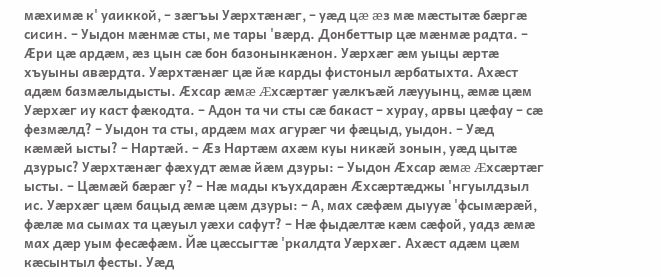мæхимæ к' уаиккой, – зæгъы Уæрхтæнæг, – уæд цæ æз мæ мæстытæ бæргæ сисин. – Уыдон мæнмæ сты, ме тары 'вæрд. Донбеттыр цæ мæнмæ радта. – Æри цæ ардæм, æз цын сæ бон базонынкæнон. Уæрхæг æм уыцы æртæ хъуыны авæрдта. Уæрхтæнæг цæ йæ карды фистоныл æрбатыхта. Ахæст адæм базмæлыдысты. Æхсар æмæ Æхсæртæг уæлкъæй лæууынц, æмæ цæм Уæрхæг иу каст фæкодта. – Адон та чи сты сæ бакаст – хурау, арвы цæфау – сæ фезмæлд? – Уыдон та сты, ардæм мах агурæг чи фæцыд, уыдон. – Уæд кæмæй ысты? – Нартæй. – Æз Нартæм ахæм куы никæй зонын, уæд цытæ дзурыс? Уæрхтæнæг фæхудт æмæ йæм дзуры: – Уыдон Æхсар æмæ Æхсæртæг ысты. – Цæмæй бæрæг у? – Нæ мады къухдарæн Æхсæртæджы 'нгуылдзыл ис. Уæрхæг цæм бацыд æмæ цæм дзуры: – А, мах сæфæм дыууæ 'фсымæрæй, фæлæ ма сымах та цæуыл уæхи сафут? – Нæ фыдæлтæ кæм сæфой, уадз æмæ мах дæр уым фесæфæм. Йæ цæссыгтæ 'ркалдта Уæрхæг. Ахæст адæм цæм кæсынтыл фесты. Уæд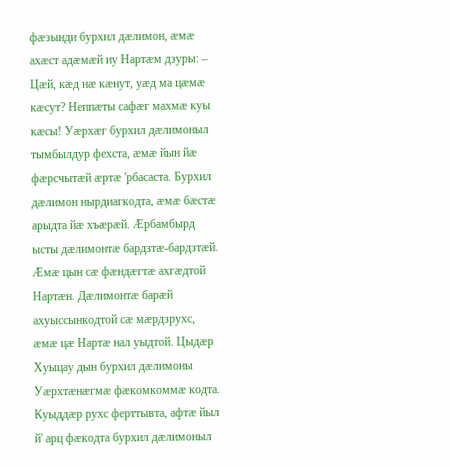фæзынди бурхил дæлимон, æмæ ахæст адæмæй иу Нартæм дзуры: – Цæй, кæд нæ кæнут, уæд ма цæмæ кæсут? Неппæты сафæг махмæ куы кæсы! Уæрхæг бурхил дæлимоныл тымбылдур фехста, æмæ йын йæ фæрсчытæй æртæ 'рбасаста. Бурхил дæлимон нырдиагкодта, æмæ бæстæ арыдта йæ хъæрæй. Æрбамбырд ысты дæлимонтæ бардзтæ-бардзтæй. Æмæ цын сæ фæндæгтæ ахгæдтой Нартæн. Дæлимонтæ барæй ахуыссынкодтой сæ мæрдзрухс, æмæ цæ Нартæ нал уыдтой. Цыдæр Хуыцау дын бурхил дæлимоны Уæрхтæнæгмæ фæкомкоммæ кодта. Куыддæр рухс ферттывта, афтæ йыл й' арц фæкодта бурхил дæлимоныл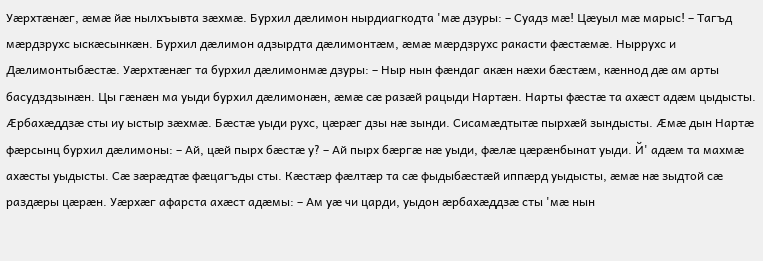Уæрхтæнæг, æмæ йæ нылхъывта зæхмæ. Бурхил дæлимон нырдиагкодта 'мæ дзуры: – Суадз мæ! Цæуыл мæ марыс! – Тагъд мæрдзрухс ыскæсынкæн. Бурхил дæлимон адзырдта дæлимонтæм, æмæ мæрдзрухс ракасти фæстæмæ. Ныррухс и Дæлимонтыбæстæ. Уæрхтæнæг та бурхил дæлимонмæ дзуры: – Ныр нын фæндаг акæн нæхи бæстæм, кæннод дæ ам арты басудздзынæн. Цы гæнæн ма уыди бурхил дæлимонæн, æмæ сæ разæй рацыди Нартæн. Нарты фæстæ та ахæст адæм цыдысты. Æрбахæддзæ сты иу ыстыр зæхмæ. Бæстæ уыди рухс, цæрæг дзы нæ зынди. Сисамæдтытæ пырхæй зындысты. Æмæ дын Нартæ фæрсынц бурхил дæлимоны: – Ай, цæй пырх бæстæ у? – Ай пырх бæргæ нæ уыди, фæлæ цæрæнбынат уыди. Й' адæм та махмæ ахæсты уыдысты. Сæ зæрæдтæ фæцагъды сты. Кæстæр фæлтæр та сæ фыдыбæстæй иппæрд уыдысты, æмæ нæ зыдтой сæ раздæры цæрæн. Уæрхæг афарста ахæст адæмы: – Ам уæ чи царди, уыдон æрбахæддзæ сты 'мæ нын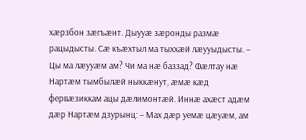хæрзбон зæгъæнт. Дыууæ зæронды размæ рацыдысты. Сæ къæхтыл ма тыххæй лæууыдысты. – Цы ма лæууæм ам? Чи ма нæ баззад? Фæлтау нæ Нартæм тымбылæй ныккæнут, æмæ кæд фервæзиккам ацы дæлимонтæй. Иннæ ахæст адæм дæр Нартæм дзурынц: – Мах дæр уемæ цæуæм, ам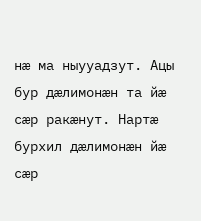нæ ма ныууадзут. Ацы бур дæлимонæн та йæ сæр ракæнут. Нартæ бурхил дæлимонæн йæ сæр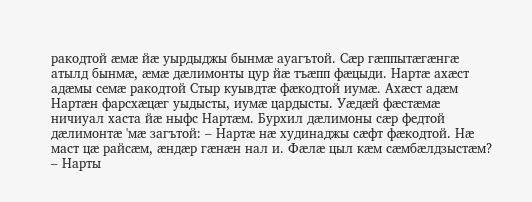ракодтой æмæ йæ уырдыджы бынмæ ауагътой. Сæр гæппытæгæнгæ атылд бынмæ, æмæ дæлимонты цур йæ тъæпп фæцыди. Нартæ ахæст адæмы семæ ракодтой Стыр куывдтæ фæкодтой иумæ. Ахæст адæм Нартæн фарсхæцæг уыдысты, иумæ цардысты. Уæдæй фæстæмæ ничиуал хаста йæ ныфс Нартæм. Бурхил дæлимоны сæр федтой дæлимонтæ 'мæ загътой: – Нартæ нæ худинаджы сæфт фæкодтой. Нæ маст цæ райсæм, æндæр гæнæн нал и. Фæлæ цыл кæм сæмбæлдзыстæм? – Нарты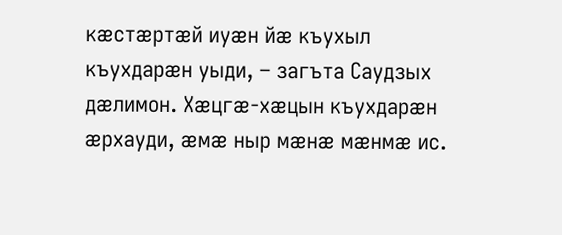кæстæртæй иуæн йæ къухыл къухдарæн уыди, – загъта Саудзых дæлимон. Хæцгæ-хæцын къухдарæн æрхауди, æмæ ныр мæнæ мæнмæ ис.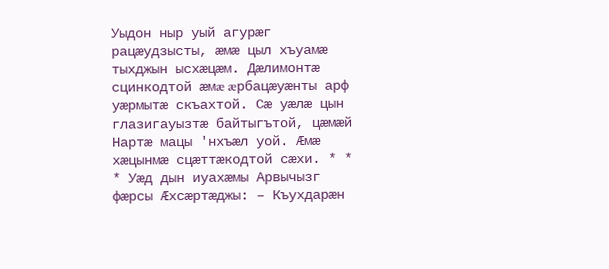Уыдон ныр уый агурæг рацæудзысты, æмæ цыл хъуамæ тыхджын ысхæцæм. Дæлимонтæ сцинкодтой æмæ æрбацæуæнты арф уæрмытæ скъахтой. Сæ уæлæ цын глазигауызтæ байтыгътой, цæмæй Нартæ мацы 'нхъæл уой. Æмæ хæцынмæ сцæттæкодтой сæхи. * * * Уæд дын иуахæмы Арвычызг фæрсы Æхсæртæджы: – Къухдарæн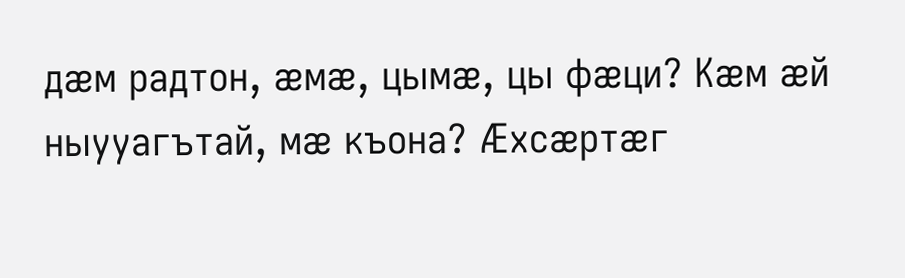дæм радтон, æмæ, цымæ, цы фæци? Кæм æй ныууагътай, мæ къона? Æхсæртæг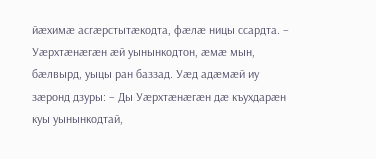йæхимæ асгæрстытæкодта, фæлæ ницы ссардта. – Уæрхтæнæгæн æй уынынкодтон, æмæ мын, бæлвырд, уыцы ран баззад. Уæд адæмæй иу зæронд дзуры: – Ды Уæрхтæнæгæн дæ къухдарæн куы уынынкодтай,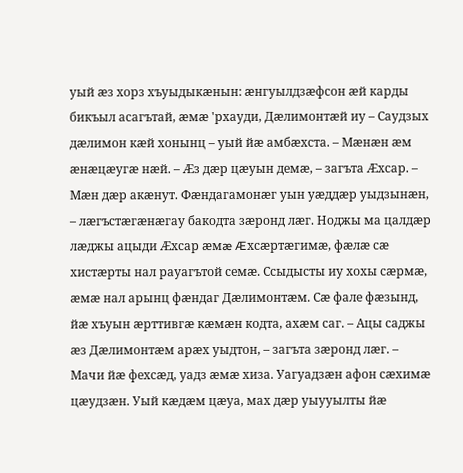уый æз хорз хъуыдыкæнын: æнгуылдзæфсон æй карды бикъыл асагътай, æмæ 'рхауди, Дæлимонтæй иу – Саудзых дæлимон кæй хонынц – уый йæ амбæхста. – Мæнæн æм æнæцæугæ нæй. – Æз дæр цæуын демæ, – загъта Æхсар. – Мæн дæр акæнут. Фæндагамонæг уын уæддæр уыдзынæн, – лæгъстæгæнæгау бакодта зæронд лæг. Ноджы ма цалдæр лæджы ацыди Æхсар æмæ Æхсæртæгимæ, фæлæ сæ хистæрты нал рауагътой семæ. Ссыдысты иу хохы сæрмæ, æмæ нал арынц фæндаг Дæлимонтæм. Сæ фале фæзынд, йæ хъуын æрттивгæ кæмæн кодта, ахæм саг. – Ацы саджы æз Дæлимонтæм арæх уыдтон, – загъта зæронд лæг. – Мачи йæ фехсæд, уадз æмæ хиза. Уагуадзæн афон сæхимæ цæудзæн. Уый кæдæм цæуа, мах дæр уыууылты йæ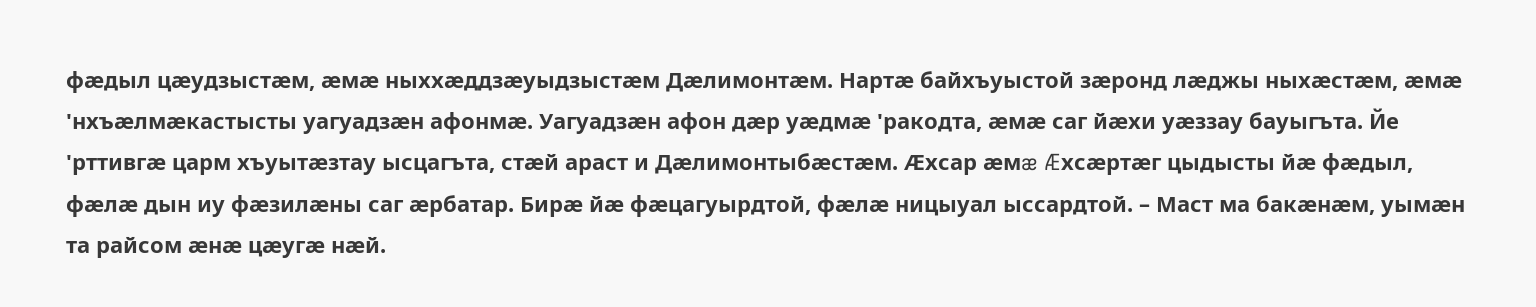фæдыл цæудзыстæм, æмæ ныххæддзæуыдзыстæм Дæлимонтæм. Нартæ байхъуыстой зæронд лæджы ныхæстæм, æмæ 'нхъæлмæкастысты уагуадзæн афонмæ. Уагуадзæн афон дæр уæдмæ 'ракодта, æмæ саг йæхи уæззау бауыгъта. Йе 'рттивгæ царм хъуытæзтау ысцагъта, стæй араст и Дæлимонтыбæстæм. Æхсар æмæ Æхсæртæг цыдысты йæ фæдыл, фæлæ дын иу фæзилæны саг æрбатар. Бирæ йæ фæцагуырдтой, фæлæ ницыуал ыссардтой. – Маст ма бакæнæм, уымæн та райсом æнæ цæугæ нæй.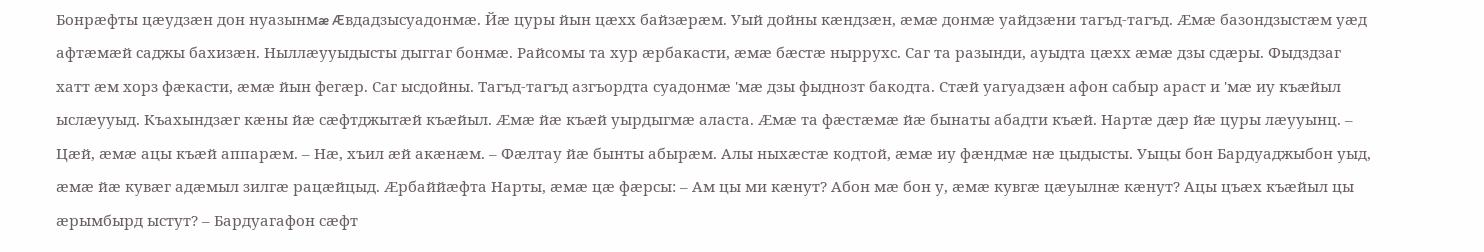Бонрæфты цæудзæн дон нуазынмæ Æвдадзысуадонмæ. Йæ цуры йын цæхх байзæрæм. Уый дойны кæндзæн, æмæ донмæ уайдзæни тагъд-тагъд. Æмæ базондзыстæм уæд афтæмæй саджы бахизæн. Ныллæууыдысты дыггаг бонмæ. Райсомы та хур æрбакасти, æмæ бæстæ ныррухс. Саг та разынди, ауыдта цæхх æмæ дзы сдæры. Фыдздзаг хатт æм хорз фæкасти, æмæ йын фегæр. Саг ысдойны. Тагъд-тагъд азгъордта суадонмæ 'мæ дзы фыднозт бакодта. Стæй уагуадзæн афон сабыр араст и 'мæ иу къæйыл ыслæууыд. Къахындзæг кæны йæ сæфтджытæй къæйыл. Æмæ йæ къæй уырдыгмæ аласта. Æмæ та фæстæмæ йæ бынаты абадти къæй. Нартæ дæр йæ цуры лæууынц. – Цæй, æмæ ацы къæй аппарæм. – Нæ, хъил æй акæнæм. – Фæлтау йæ бынты абырæм. Алы ныхæстæ кодтой, æмæ иу фæндмæ нæ цыдысты. Уыцы бон Бардуаджыбон уыд, æмæ йæ кувæг адæмыл зилгæ рацæйцыд. Æрбаййæфта Нарты, æмæ цæ фæрсы: – Ам цы ми кæнут? Абон мæ бон у, æмæ кувгæ цæуылнæ кæнут? Ацы цъæх къæйыл цы æрымбырд ыстут? – Бардуагафон сæфт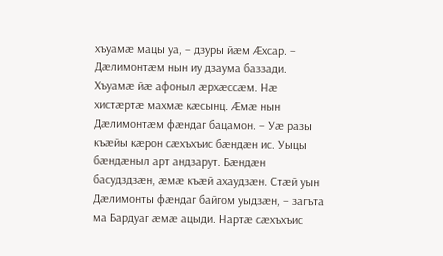хъуамæ мацы уа, – дзуры йæм Æхсар. – Дæлимонтæм нын иу дзаума баззади. Хъуамæ йæ афоныл æрхæссæм. Нæ хистæртæ махмæ кæсынц. Æмæ нын Дæлимонтæм фæндаг бацамон. – Уæ разы къæйы кæрон сæхъхъис бæндæн ис. Уыцы бæндæныл арт андзарут. Бæндæн басудздзæн, æмæ къæй ахаудзæн. Стæй уын Дæлимонты фæндаг байгом уыдзæн, – загъта ма Бардуаг æмæ ацыди. Нартæ сæхъхъис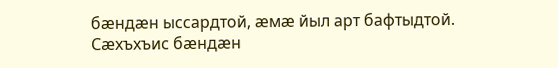бæндæн ыссардтой, æмæ йыл арт бафтыдтой. Сæхъхъис бæндæн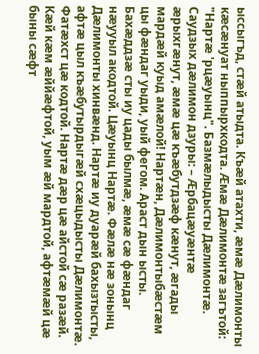ыссыгъд, стæй атыдта. Къæй атахти, æмæ Дæлимонты кæсæнуат ныппырхкодта. Æмæ Дæлимонтæ загътой: "Нартæ 'рцæуынц". Базмæлыдысты Дæлимонтæ. Саудзых дæлимон дзуры: – Æрбацæуæнтæ æрыхгæнут, æмæ цæ къæбутдзæф кæнут, æгады мардæй куыд амæлой! Нартæн, Дæлимонтыбæстæм цы фæндаг уыди, уый фегом. Араст дын ысты. Бахæддзæ сты иу цады былмæ, æмæ сæ фæндаг нæууыл акодтой. Цæуынц Нартæ. Фæлæ нæ зонынц Дæлимонты хинвæнд. Нартæ иу дуарæй бахызтысты, афтæ цыл къæбутырдыгæй схæцыдысты Дæлимонтæ. Фатæхст цæ кодтой. Нартæ дæр цæ айстой сæ разæй. Кæй кæм æййæфтой, уым æй мардтой, афтæмæй цæ быны сæфт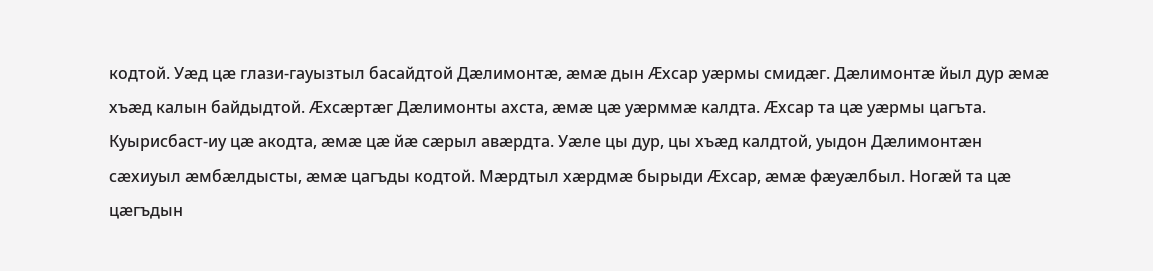кодтой. Уæд цæ глази-гауызтыл басайдтой Дæлимонтæ, æмæ дын Æхсар уæрмы смидæг. Дæлимонтæ йыл дур æмæ хъæд калын байдыдтой. Æхсæртæг Дæлимонты ахста, æмæ цæ уæрммæ калдта. Æхсар та цæ уæрмы цагъта. Куырисбаст-иу цæ акодта, æмæ цæ йæ сæрыл авæрдта. Уæле цы дур, цы хъæд калдтой, уыдон Дæлимонтæн сæхиуыл æмбæлдысты, æмæ цагъды кодтой. Мæрдтыл хæрдмæ бырыди Æхсар, æмæ фæуæлбыл. Ногæй та цæ цæгъдын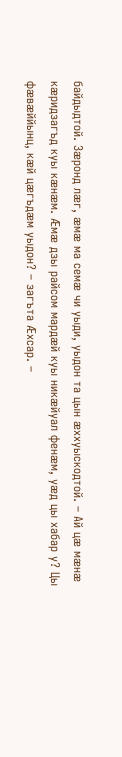байдыдтой. Зæронд лæг, æмæ ма семæ чи уыди, уыдон та цын æххуыскодтой. – Ай цæ мæнæ кæридзагъд куы кæнæм. Æмæ дзы райсом мардæй куы никæйуал фенæм, уæд цы хабар у? Цы фæвæййынц, кæй цæгъдæм уыдон? – загъта Æхсар. –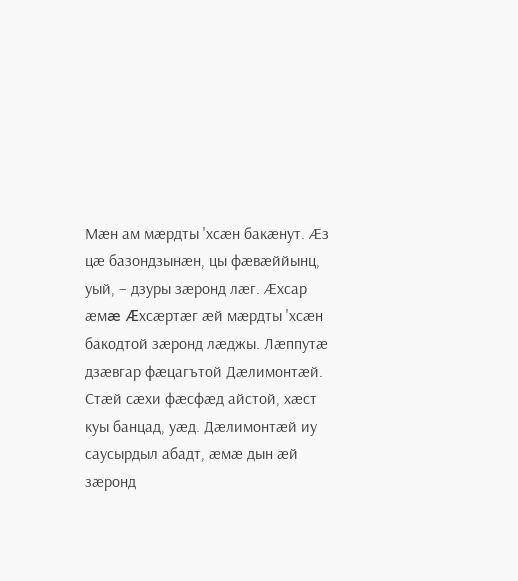Мæн ам мæрдты 'хсæн бакæнут. Æз цæ базондзынæн, цы фæвæййынц, уый, – дзуры зæронд лæг. Æхсар æмæ Æхсæртæг æй мæрдты 'хсæн бакодтой зæронд лæджы. Лæппутæ дзæвгар фæцагътой Дæлимонтæй. Стæй сæхи фæсфæд айстой, хæст куы банцад, уæд. Дæлимонтæй иу саусырдыл абадт, æмæ дын æй зæронд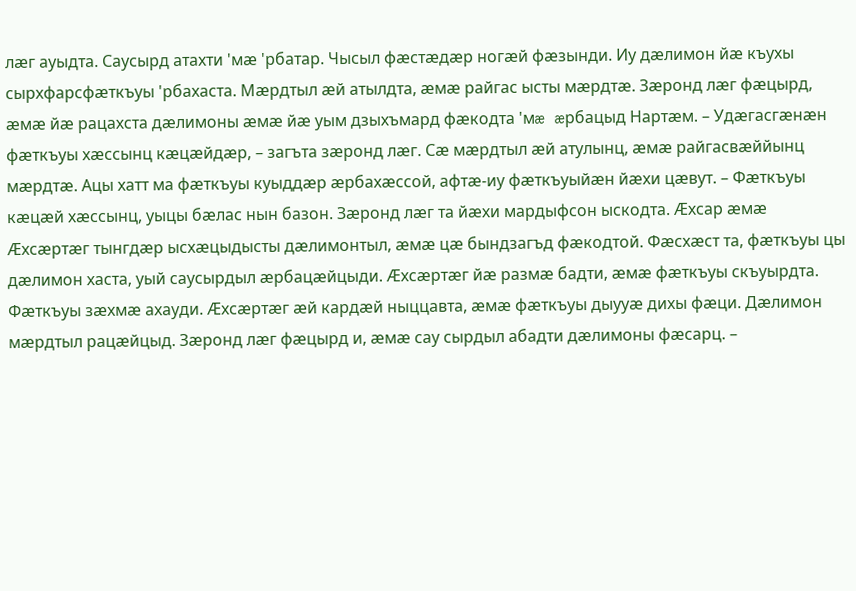лæг ауыдта. Саусырд атахти 'мæ 'рбатар. Чысыл фæстæдæр ногæй фæзынди. Иу дæлимон йæ къухы сырхфарсфæткъуы 'рбахаста. Мæрдтыл æй атылдта, æмæ райгас ысты мæрдтæ. Зæронд лæг фæцырд, æмæ йæ рацахста дæлимоны æмæ йæ уым дзыхъмард фæкодта 'мæ æрбацыд Нартæм. – Удæгасгæнæн фæткъуы хæссынц кæцæйдæр, – загъта зæронд лæг. Сæ мæрдтыл æй атулынц, æмæ райгасвæййынц мæрдтæ. Ацы хатт ма фæткъуы куыддæр æрбахæссой, афтæ-иу фæткъуыйæн йæхи цæвут. – Фæткъуы кæцæй хæссынц, уыцы бæлас нын базон. Зæронд лæг та йæхи мардыфсон ыскодта. Æхсар æмæ Æхсæртæг тынгдæр ысхæцыдысты дæлимонтыл, æмæ цæ бындзагъд фæкодтой. Фæсхæст та, фæткъуы цы дæлимон хаста, уый саусырдыл æрбацæйцыди. Æхсæртæг йæ размæ бадти, æмæ фæткъуы скъуырдта. Фæткъуы зæхмæ ахауди. Æхсæртæг æй кардæй ныццавта, æмæ фæткъуы дыууæ дихы фæци. Дæлимон мæрдтыл рацæйцыд. Зæронд лæг фæцырд и, æмæ сау сырдыл абадти дæлимоны фæсарц. –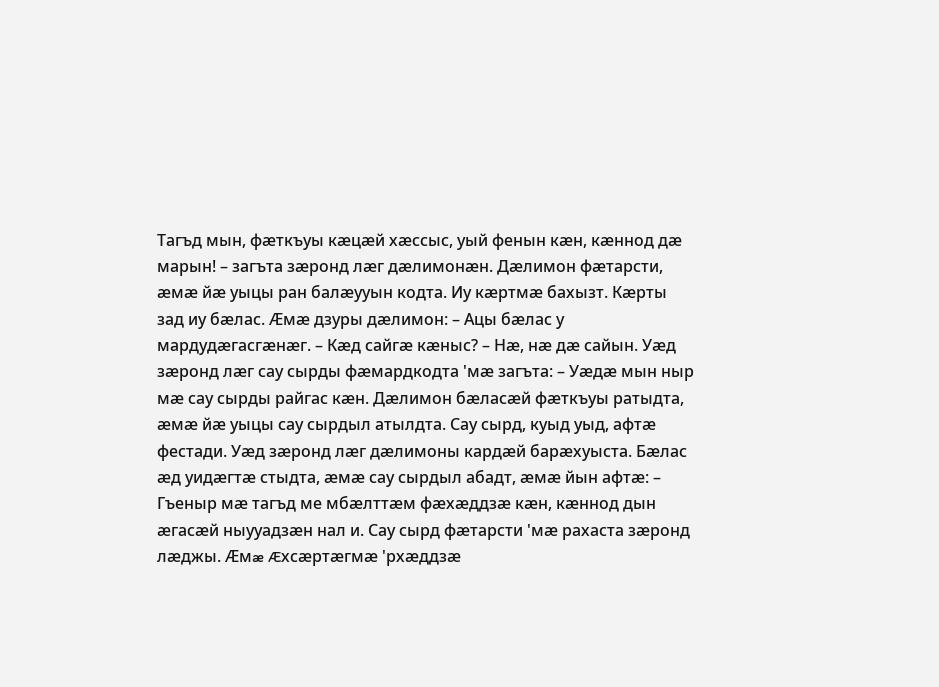Тагъд мын, фæткъуы кæцæй хæссыс, уый фенын кæн, кæннод дæ марын! – загъта зæронд лæг дæлимонæн. Дæлимон фæтарсти, æмæ йæ уыцы ран балæууын кодта. Иу кæртмæ бахызт. Кæрты зад иу бæлас. Æмæ дзуры дæлимон: – Ацы бæлас у мардудæгасгæнæг. – Кæд сайгæ кæныс? – Нæ, нæ дæ сайын. Уæд зæронд лæг сау сырды фæмардкодта 'мæ загъта: – Уæдæ мын ныр мæ сау сырды райгас кæн. Дæлимон бæласæй фæткъуы ратыдта, æмæ йæ уыцы сау сырдыл атылдта. Сау сырд, куыд уыд, афтæ фестади. Уæд зæронд лæг дæлимоны кардæй барæхуыста. Бæлас æд уидæгтæ стыдта, æмæ сау сырдыл абадт, æмæ йын афтæ: – Гъеныр мæ тагъд ме мбæлттæм фæхæддзæ кæн, кæннод дын æгасæй ныууадзæн нал и. Сау сырд фæтарсти 'мæ рахаста зæронд лæджы. Æмæ Æхсæртæгмæ 'рхæддзæ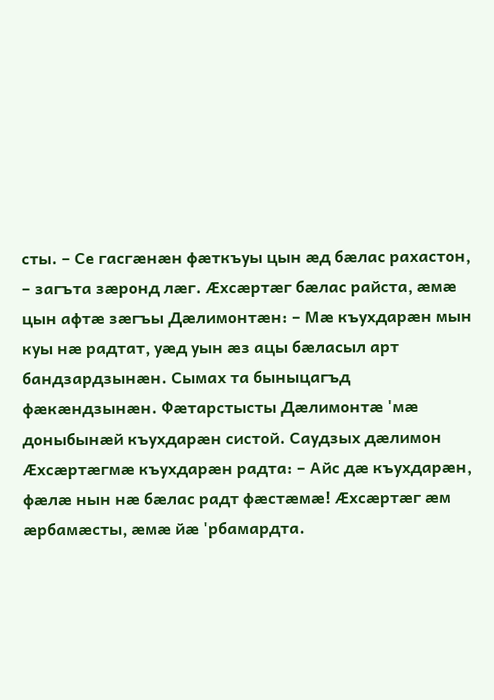сты. – Се гасгæнæн фæткъуы цын æд бæлас рахастон, – загъта зæронд лæг. Æхсæртæг бæлас райста, æмæ цын афтæ зæгъы Дæлимонтæн: – Мæ къухдарæн мын куы нæ радтат, уæд уын æз ацы бæласыл арт бандзардзынæн. Сымах та быныцагъд фæкæндзынæн. Фæтарстысты Дæлимонтæ 'мæ доныбынæй къухдарæн систой. Саудзых дæлимон Æхсæртæгмæ къухдарæн радта: – Айс дæ къухдарæн, фæлæ нын нæ бæлас радт фæстæмæ! Æхсæртæг æм æрбамæсты, æмæ йæ 'рбамардта.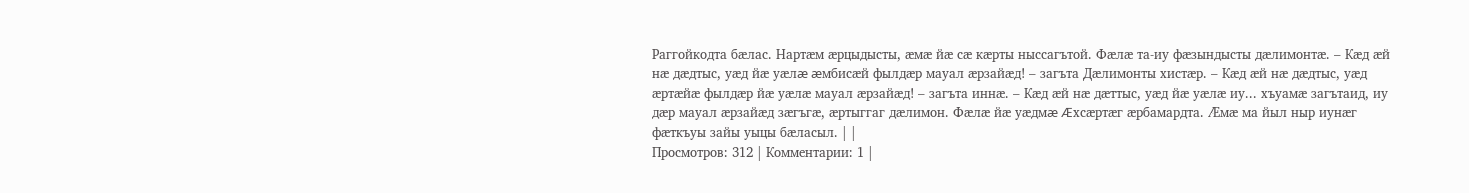Раггойкодта бæлас. Нартæм æрцыдысты, æмæ йæ сæ кæрты ныссагътой. Фæлæ та-иу фæзындысты дæлимонтæ. – Кæд æй нæ дæдтыс, уæд йæ уæлæ æмбисæй фылдæр мауал æрзайæд! – загъта Дæлимонты хистæр. – Кæд æй нæ дæдтыс, уæд æртæйæ фылдæр йæ уæлæ мауал æрзайæд! – загъта иннæ. – Кæд æй нæ дæттыс, уæд йæ уæлæ иу... хъуамæ загътаид, иу дæр мауал æрзайæд зæгъгæ, æртыггаг дæлимон. Фæлæ йæ уæдмæ Æхсæртæг æрбамардта. Æмæ ма йыл ныр иунæг фæткъуы зайы уыцы бæласыл. | |
Просмотров: 312 | Комментарии: 1 |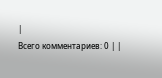|
Всего комментариев: 0 | |